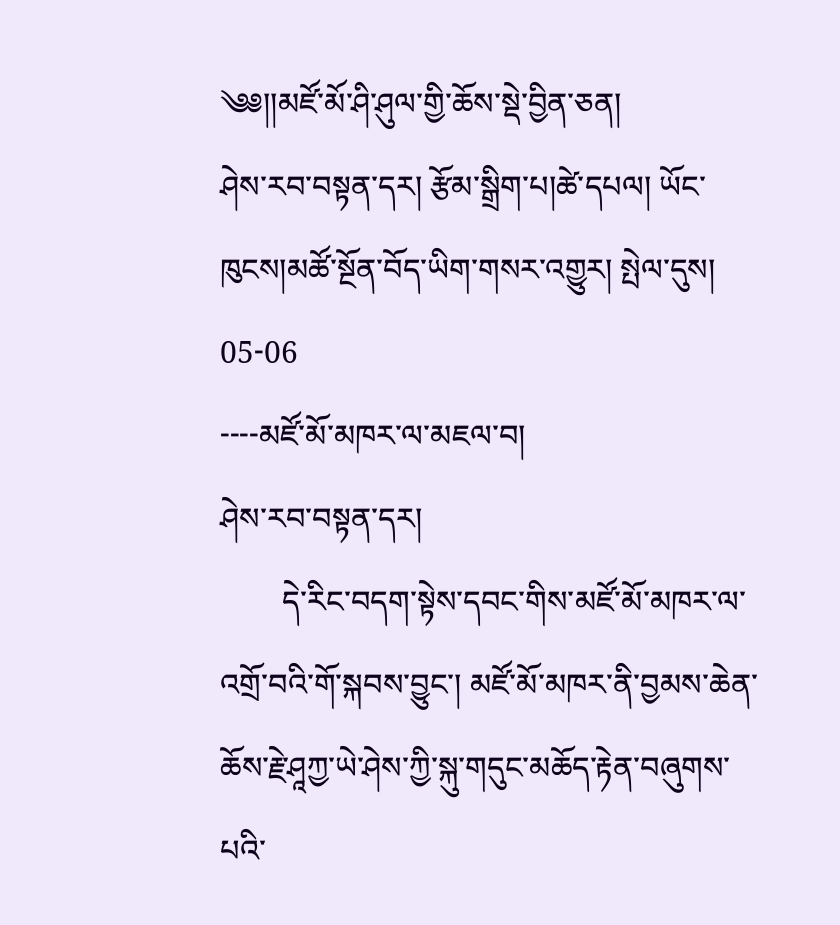༄༅།།མཛོ་མོ་ཤི་ཤུལ་གྱི་ཆོས་སྡེ་བྱིན་ཅན།
ཤེས་རབ་བསྟན་དར། རྩོམ་སྒྲིག་པ།ཚེ་དཔལ། ཡོང་ཁུངས།མཚོ་སྔོན་བོད་ཡིག་གསར་འགྱུར། སྤེལ་དུས། 05-06
----མཛོ་མོ་མཁར་ལ་མཇལ་བ།
ཤེས་རབ་བསྟན་དར།
        དེ་རིང་བདག་སྟེས་དབང་གིས་མཛོ་མོ་མཁར་ལ་འགྲོ་བའི་གོ་སྐབས་བྱུང་། མཛོ་མོ་མཁར་ནི་བྱམས་ཆེན་ཆོས་རྗེ་ཤཱཀྱ་ཡེ་ཤེས་ཀྱི་སྐུ་གདུང་མཆོད་རྟེན་བཞུགས་པའི་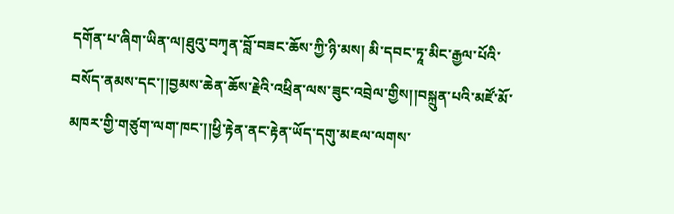དགོན་པ་ཞིག་ཡིན་ལ།ཐུའུ་བཀྭན་བློ་བཟང་ཆོས་ཀྱི་ཉི་མས། མི་དབང་ཏཱ་མིང་རྒྱལ་པོའི་བསོད་ནམས་དང་།།བྱམས་ཆེན་ཆོས་རྗེའི་འཕྲིན་ལས་ཟུང་འབྲེལ་གྱིས།།བསྐྲུན་པའི་མཛོ་མོ་མཁར་གྱི་གཙུག་ལག་ཁང་།།ཕྱི་རྟེན་ནང་རྟེན་ཡོད་དགུ་མཇལ་ལགས་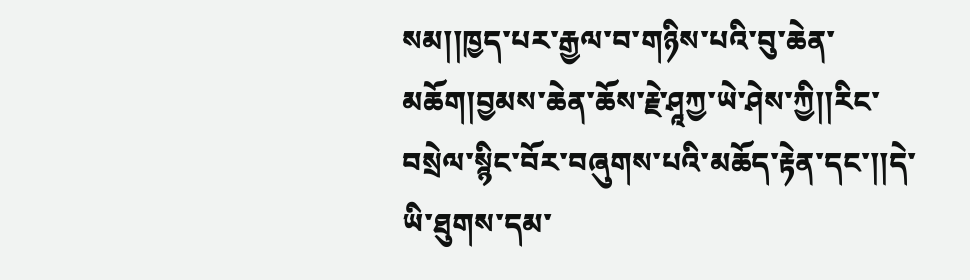སམ།།ཁྱད་པར་རྒྱལ་བ་གཉིས་པའི་བུ་ཆེན་མཆོག།བྱམས་ཆེན་ཆོས་རྗེ་ཤཱཀྱ་ཡེ་ཤེས་ཀྱི།།རིང་བསྲེལ་སྙིང་བོར་བཞུགས་པའི་མཆོད་རྟེན་དང་།།དེ་ཡི་ཐུགས་དམ་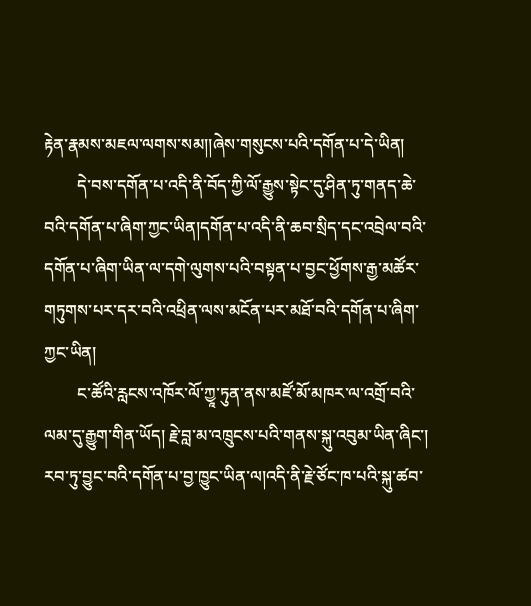རྟེན་རྣམས་མཇལ་ལགས་སམ།།ཞེས་གསུངས་པའི་དགོན་པ་དེ་ཡིན།
        དེ་བས་དགོན་པ་འདི་ནི་བོད་ཀྱི་ལོ་རྒྱུས་སྟེང་དུ་ཤིན་ཏུ་གནད་ཆེ་བའི་དགོན་པ་ཞིག་ཀྱང་ཡིན།དགོན་པ་འདི་ནི་ཆབ་སྲིད་དང་འབྲེལ་བའི་དགོན་པ་ཞིག་ཡིན་ལ་དགེ་ལུགས་པའི་བསྟན་པ་བྱང་ཕྱོགས་རྒྱ་མཚོར་གཏུགས་པར་དར་བའི་འཕྲིན་ལས་མངོན་པར་མཐོ་བའི་དགོན་པ་ཞིག་ཀྱང་ཡིན།
        ང་ཚོའི་རླངས་འཁོར་ལོ་ཀྱཱ་ཏུན་ནས་མཛོ་མོ་མཁར་ལ་འགྲོ་བའི་ལམ་དུ་རྒྱུག་གིན་ཡོད། རྗེ་བླ་མ་འཁྲུངས་པའི་གནས་སྐུ་འབུམ་ཡིན་ཞིང་། རབ་ཏུ་བྱུང་བའི་དགོན་པ་བྱ་ཁྱུང་ཡིན་ལ།འདི་ནི་རྗེ་ཙོང་ཁ་པའི་སྐུ་ཚབ་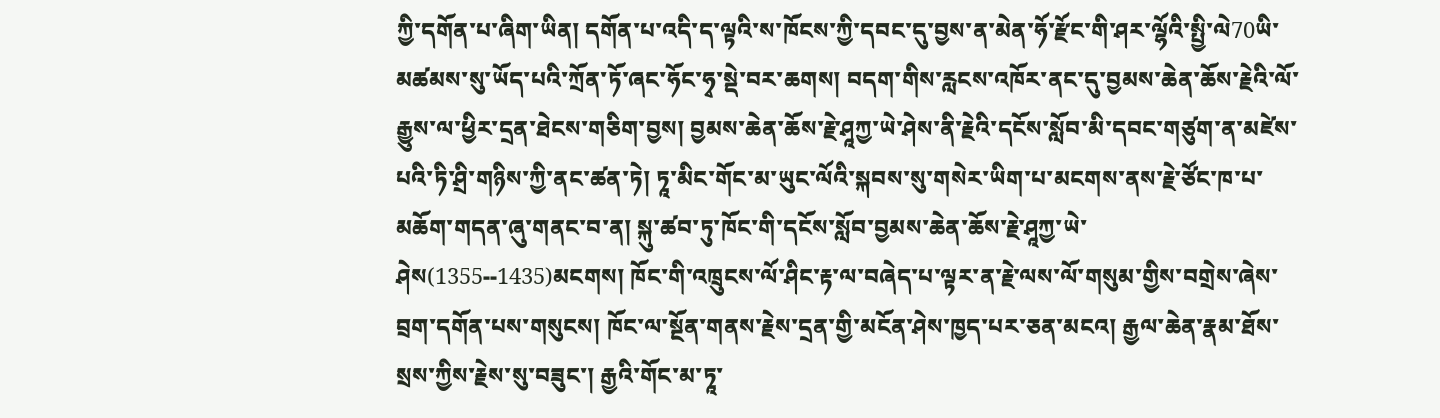ཀྱི་དགོན་པ་ཞིག་ཡིན། དགོན་པ་འདི་ད་ལྟའི་ས་ཁོངས་ཀྱི་དབང་དུ་བྱས་ན་མེན་ཧོ་རྫོང་གི་ཤར་ལྷོའི་སྤྱི་ལེ70ཡི་མཚམས་སུ་ཡོད་པའི་ཀྲོན་ཏོ་ཞང་ཧོང་ཧྭ་སྡེ་བར་ཆགས། བདག་གིས་རླངས་འཁོར་ནང་དུ་བྱམས་ཆེན་ཆོས་རྗེའི་ལོ་རྒྱུས་ལ་ཕྱིར་དྲན་ཐེངས་གཅིག་བྱས། བྱམས་ཆེན་ཆོས་རྗེ་ཤཱཀྱ་ཡེ་ཤེས་ནི་རྗེའི་དངོས་སློབ་མི་དབང་གཙུག་ན་མཛེས་པའི་ཏི་ཤྲི་གཉིས་ཀྱི་ནང་ཚན་ཏེ། ཏཱ་མིང་གོང་མ་ཡུང་ལོའི་སྐབས་སུ་གསེར་ཡིག་པ་མངགས་ནས་རྗེ་ཙོང་ཁ་པ་མཆོག་གདན་ཞུ་གནང་བ་ན། སྐུ་ཚབ་ཏུ་ཁོང་གི་དངོས་སློབ་བྱམས་ཆེན་ཆོས་རྗེ་ཤཱཀྱ་ཡེ་ཤེས(1355--1435)མངགས། ཁོང་གི་འཁྲུངས་ལོ་ཤིང་རྟ་ལ་བཞེད་པ་ལྟར་ན་རྗེ་ལས་ལོ་གསུམ་གྱིས་བགྲེས་ཞེས་བྲག་དགོན་པས་གསུངས། ཁོང་ལ་སྔོན་གནས་རྗེས་དྲན་གྱི་མངོན་ཤེས་ཁྱད་པར་ཅན་མངའ། རྒྱལ་ཆེན་རྣམ་ཐོས་སྲས་ཀྱིས་རྗེས་སུ་བཟུང་། རྒྱའི་གོང་མ་ཏཱ་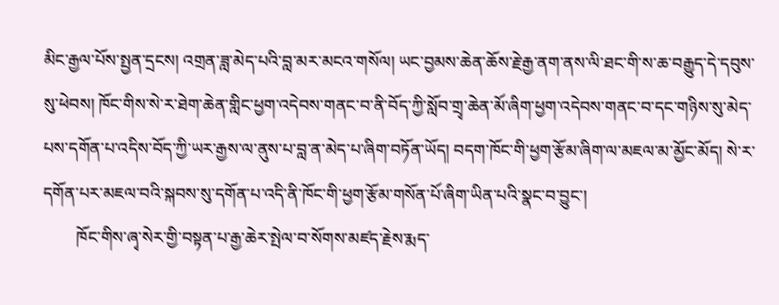མིང་རྒྱལ་པོས་སྤྱན་དྲངས། འགྲན་ཟླ་མེད་པའི་བླ་མར་མངའ་གསོལ། ཡང་བྱམས་ཆེན་ཆོས་རྗེ་རྒྱ་ནག་ནས་ལི་ཐང་གི་ས་ཆ་བརྒྱུད་དེ་དབུས་སུ་ཕེབས། ཁོང་གིས་སེ་ར་ཐེག་ཆེན་གླིང་ཕྱག་འདེབས་གནང་བ་ནི་བོད་ཀྱི་སློབ་གྲྭ་ཆེན་མོ་ཞིག་ཕྱག་འདེབས་གནང་བ་དང་གཉིས་སུ་མེད་པས་དགོན་པ་འདིས་བོད་ཀྱི་ཡར་རྒྱས་ལ་ནུས་པ་བླ་ན་མེད་པ་ཞིག་བཏོན་ཡོད། བདག་ཁོང་གི་ཕྱག་རྩོམ་ཞིག་ལ་མཇལ་མ་མྱོང་མོད། སེ་ར་དགོན་པར་མཇལ་བའི་སྐབས་སུ་དགོན་པ་འདི་ནི་ཁོང་གི་ཕྱག་རྩོམ་གསོན་པོ་ཞིག་ཡིན་པའི་སྣང་བ་བྱུང་།
        ཁོང་གིས་ཞྭ་སེར་གྱི་བསྟན་པ་རྒྱ་ཆེར་སྤེལ་བ་སོགས་མཛད་རྗེས་རྨད་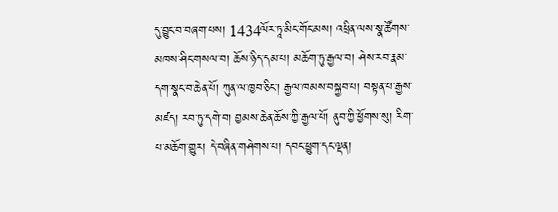དུ་བྱུང་བ་བཞག་པས། 1434ལོར་ཏཱ་མིང་གོང་མས། འཕྲིན་ལས་སྣ་ཚོགས་མཁས་ཤིང་གསལ་བ། ཆོས་ཉིད་དམ་པ། མཆོག་ཏུ་རྒྱལ་བ། ཤེས་རབ་རྣམ་དག་སྣང་བ་ཆེན་པོ། ཀུན་ལ་ཁྱབ་ཅིང་། རྒྱལ་ཁམས་བསྐྱབ་པ། བསྟན་པ་རྒྱས་མཛད། རབ་ཏུ་དགེ་བ། བྱམས་ཆེན་ཆོས་ཀྱི་རྒྱལ་པོ། ནུབ་ཀྱི་ཕྱོགས་སུ། རིག་པ་མཆོག་གྱུར། དེ་བཞིན་གཤེགས་པ། དབང་ཕྱུག་དང་ལྡན།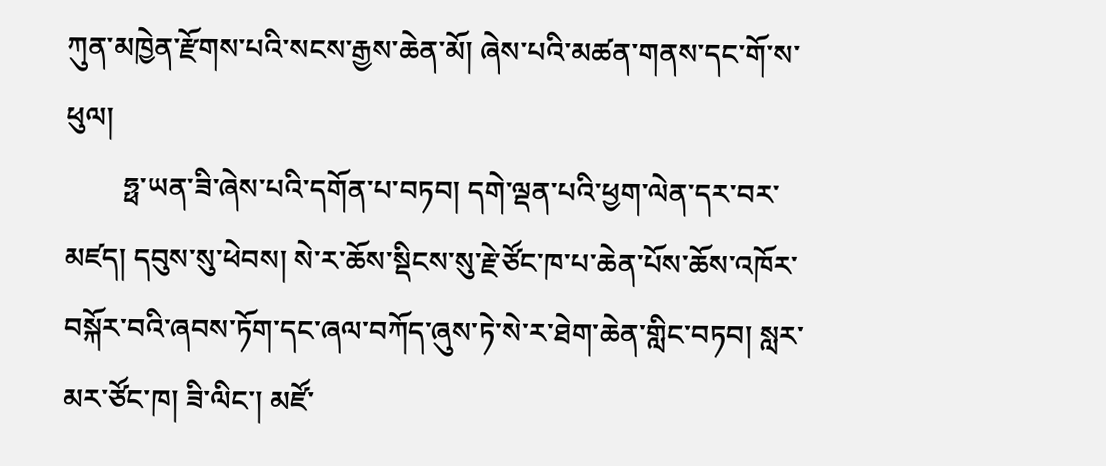ཀུན་མཁྱེན་རྫོགས་པའི་སངས་རྒྱས་ཆེན་མོ། ཞེས་པའི་མཚན་གནས་དང་གོ་ས་ཕུལ།
        ཧྥ་ཡན་ཟི་ཞེས་པའི་དགོན་པ་བཏབ། དགེ་ལྡན་པའི་ཕྱག་ལེན་དར་བར་མཛད། དབུས་སུ་ཕེབས། སེ་ར་ཆོས་སྡིངས་སུ་རྗེ་ཙོང་ཁ་པ་ཆེན་པོས་ཆོས་འཁོར་བསྐོར་བའི་ཞབས་ཏོག་དང་ཞལ་བཀོད་ཞུས་ཏེ་སེ་ར་ཐེག་ཆེན་གླིང་བཏབ། སླར་མར་ཙོང་ཁ། ཟི་ལིང་། མཛོ་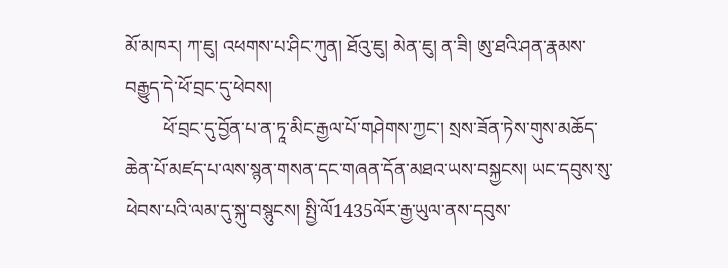མོ་མཁར། ཀ་ཇུ། འཕགས་པ་ཤིང་ཀུན། ཐོའུ་ཇུ། མེན་ཇུ། ན་ཟི། ཨུ་ཐའི་ཤན་རྣམས་བརྒྱུད་དེ་ཕོ་བྲང་དུ་ཕེབས།
        ཕོ་བྲང་དུ་བྱོན་པ་ན་ཏཱ་མིང་རྒྱལ་པོ་གཤེགས་ཀྱང་། སྲས་ཟོན་ཏེས་གུས་མཆོད་ཆེན་པོ་མཛད་པ་ལས་སྙན་གསན་དང་གཞན་དོན་མཐའ་ཡས་བསྐྱངས། ཡང་དབུས་སུ་ཕེབས་པའི་ལམ་དུ་སྐུ་བསྙུངས། སྤྱི་ལོ1435ལོར་རྒྱ་ཡུལ་ནས་དབུས་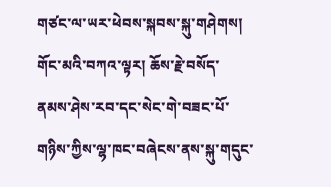གཙང་ལ་ཡར་ཕེབས་སྐབས་སྐུ་གཤེགས། གོང་མའི་བཀའ་ལྟར། ཆོས་རྗེ་བསོད་ནམས་ཤེས་རབ་དང་སེང་གེ་བཟང་པོ་གཉིས་ཀྱིས་ལྷ་ཁང་བཞེངས་ནས་སྐུ་གདུང་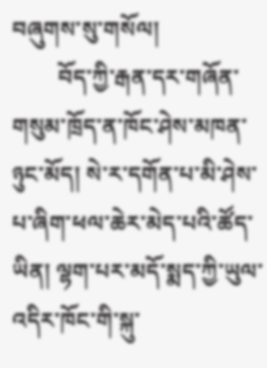བཞུགས་སུ་གསོལ།
        བོད་ཀྱི་རྒན་དར་གཞོན་གསུམ་ཁྲོད་ན་ཁོང་ཤེས་མཁན་ཉུང་མོད། སེ་ར་དགོན་པ་མི་ཤེས་པ་ཞིག་ཕལ་ཆེར་མེད་པའི་ཚོད་ཡིན། ལྷག་པར་མདོ་སྨད་ཀྱི་ཡུལ་འདིར་ཁོང་གི་སྐུ་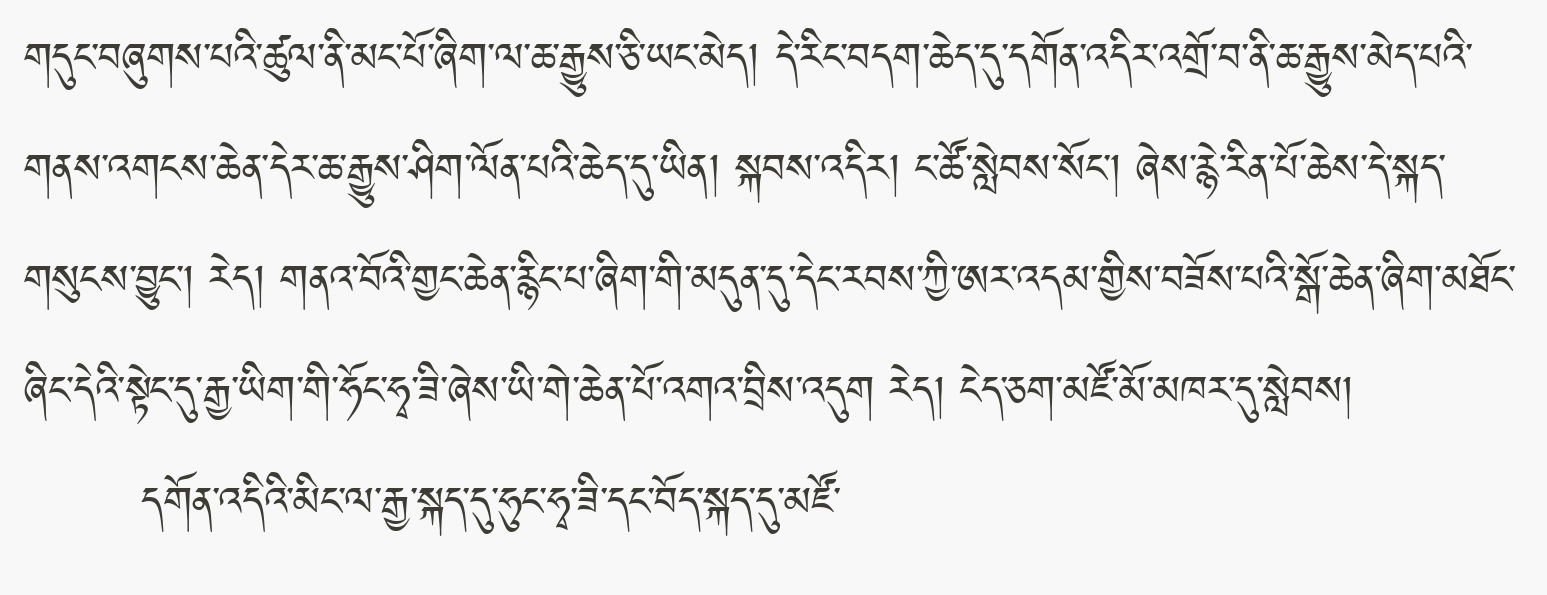གདུང་བཞུགས་པའི་ཚུལ་ནི་མང་པོ་ཞིག་ལ་ཆ་རྒྱུས་ཅི་ཡང་མེད། དེ་རིང་བདག་ཆེད་དུ་དགོན་འདིར་འགྲོ་བ་ནི་ཆ་རྒྱུས་མེད་པའི་གནས་འགངས་ཆེན་དེར་ཆ་རྒྱུས་ཤིག་ལོན་པའི་ཆེད་དུ་ཡིན། སྐབས་འདིར། ང་ཚོ་སླེབས་སོང་། ཞེས་རྙེ་རིན་པོ་ཆེས་དེ་སྐད་གསུངས་བྱུང་། རེད། གནའ་བོའི་གྱང་ཆེན་རྙིང་པ་ཞིག་གི་མདུན་དུ་དེང་རབས་ཀྱི་ཨར་འདམ་གྱིས་བཟོས་པའི་སྒོ་ཆེན་ཞིག་མཐོང་ཞིང་དེའི་སྟེང་དུ་རྒྱ་ཡིག་གི་ཧོང་ཧྭ་ཟི་ཞེས་ཡི་གེ་ཆེན་པོ་འགའ་བྲིས་འདུག རེད། ངེད་ཅག་མཛོ་མོ་མཁར་དུ་སླེབས།
        དགོན་འདིའི་མིང་ལ་རྒྱ་སྐད་དུ་ཧུང་ཧྭ་ཟི་དང་བོད་སྐད་དུ་མཛོ་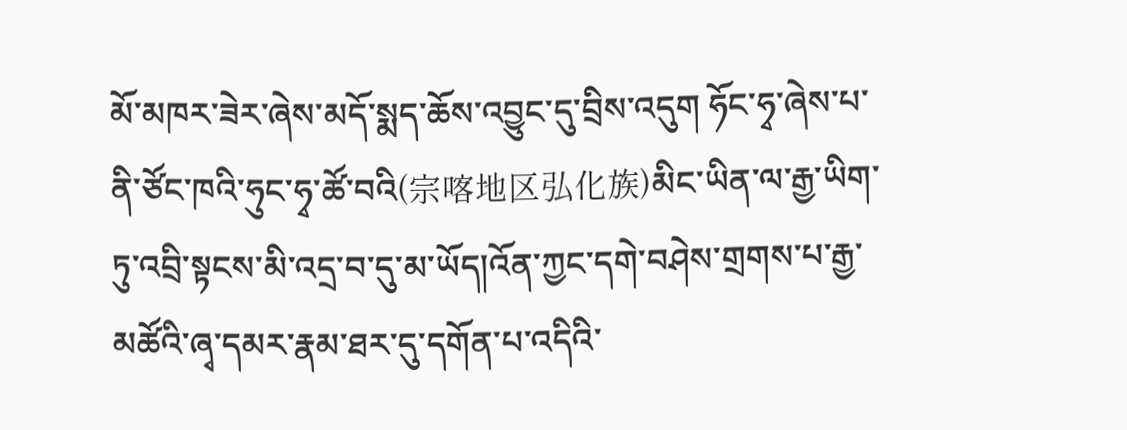མོ་མཁར་ཟེར་ཞེས་མདོ་སྨད་ཆོས་འབྱུང་དུ་བྲིས་འདུག ཧོང་ཧྭ་ཞེས་པ་ནི་ཙོང་ཁའི་ཧུང་ཧྭ་ཚོ་བའི(宗喀地区弘化族)མིང་ཡིན་ལ་རྒྱ་ཡིག་ཏུ་འབྲི་སྟངས་མི་འདྲ་བ་དུ་མ་ཡོད།འོན་ཀྱང་དགེ་བཤེས་གྲགས་པ་རྒྱ་མཚོའི་ཞྭ་དམར་རྣམ་ཐར་དུ་དགོན་པ་འདིའི་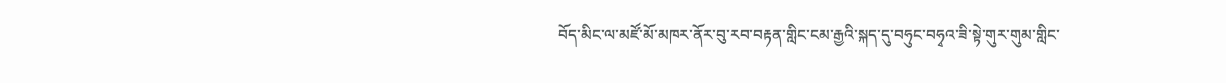བོད་མིང་ལ་མཛོ་མོ་མཁར་ནོར་བུ་རབ་བརྟན་གླིང་ངམ་རྒྱའི་སྐད་དུ་བཧུང་བཧྭའ་ཟི་སྟེ་གུར་གུམ་གླིང་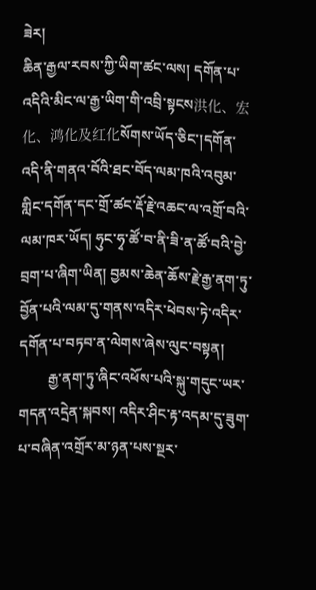ཟེར།
ཆིན་རྒྱལ་རབས་ཀྱི་ཡིག་ཚང་ལས། དགོན་པ་འདིའི་མིང་ལ་རྒྱ་ཡིག་གི་འབྲི་སྟངས洪化、宏化、鸿化及红化སོགས་ཡོད་ཅིང་།དགོན་འདི་ནི་གནའ་བོའི་ཐང་བོད་ལམ་ཁའི་འབུམ་གླིང་དགོན་དང་གྲོ་ཚང་རྡོ་རྗེ་འཆང་ལ་འགྲོ་བའི་ལམ་ཁར་ཡོད། ཧུང་ཧྭ་ཚོ་བ་ནི་ཟི་ན་ཚོ་བའི་བྱེ་བྲག་པ་ཞིག་ཡིན། བྱམས་ཆེན་ཆོས་རྗེ་རྒྱ་ནག་ཏུ་བྱོན་པའི་ལམ་དུ་གནས་འདིར་ཕེབས་ཏེ་འདིར་དགོན་པ་བཏབ་ན་ལེགས་ཞེས་ལུང་བསྟན།
        རྒྱ་ནག་ཏུ་ཞིང་འཕོས་པའི་སྐུ་གདུང་ཡར་གདན་འདྲེན་སྐབས། འདིར་ཤིང་རྟ་འདམ་དུ་ཟུག་པ་བཞིན་འགྲོར་མ་ཉན་པས་སྔར་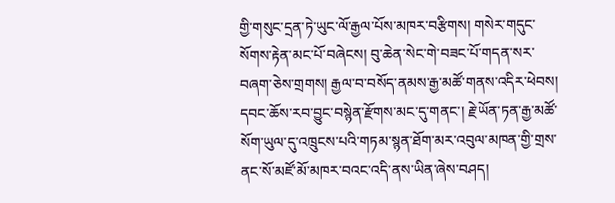གྱི་གསུང་དྲན་ཏེ་ཡུང་ལོ་རྒྱལ་པོས་མཁར་བརྩིགས། གསེར་གདུང་སོགས་རྟེན་མང་པོ་བཞེངས། བུ་ཆེན་སེང་གེ་བཟང་པོ་གདན་སར་བཞག་ཅེས་གྲགས། རྒྱལ་བ་བསོད་ནམས་རྒྱ་མཚོ་གནས་འདིར་ཕེབས། དབང་ཆོས་རབ་བྱུང་བསྙེན་རྫོགས་མང་དུ་གནང་། རྗེ་ཡོན་ཏན་རྒྱ་མཚོ་སོག་ཡུལ་དུ་འཁྲུངས་པའི་གཏམ་སྙན་ཐོག་མར་འབུལ་མཁན་གྱི་གྲས་ནང་སོ་མཛོ་མོ་མཁར་བའང་འདི་ནས་ཡིན་ཞེས་བཤད།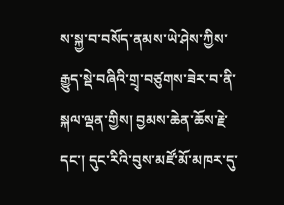ས་སྐྱ་བ་བསོད་ནམས་ཡེ་ཤེས་ཀྱིས་རྒྱུད་སྡེ་བཞིའི་གྲྭ་བཙུགས་ཟེར་བ་ནི་སྐལ་ལྡན་གྱིས། བྱམས་ཆེན་ཆོས་རྗེ་དང་། དུང་རིའི་བུས་མཛོ་མོ་མཁར་དུ་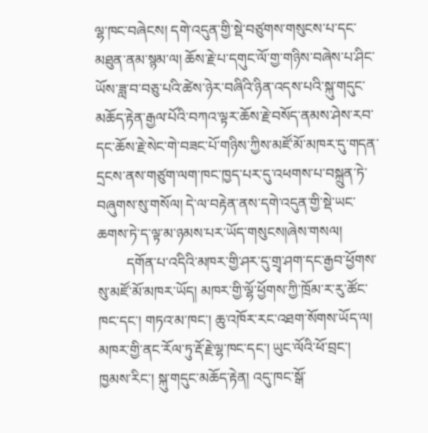ལྷ་ཁང་བཞེངས། དགེ་འདུན་གྱི་སྡེ་བཙུགས་གསུངས་པ་དང་མཐུན་ནམ་སྙམ་ལ། ཆོས་རྗེ་པ་དགུང་ལོ་གྱ་གཉིས་བཞེས་པ་ཤིང་ཡོས་ཟླ་བ་བཅུ་པའི་ཚེས་ཉེར་བཞིའི་ཉིན་འདས་པའི་སྐུ་གདུང་མཆོད་རྟེན་རྒྱལ་པོའི་བཀའ་ལྟར་ཆོས་རྗེ་བསོད་ནམས་ཤེས་རབ་དང་ཆོས་རྗེ་སེང་གེ་བཟང་པོ་གཉིས་ཀྱིས་མཛོ་མོ་མཁར་དུ་གདན་དྲངས་ནས་གཙུག་ལག་ཁང་ཁྱད་པར་དུ་འཕགས་པ་བསྐྲུན་ཏེ་བཞུགས་སུ་གསོལ། དེ་ལ་བརྟེན་ནས་དགེ་འདུན་གྱི་སྡེ་ཡང་ཆགས་ཏེ་ད་ལྟ་མ་ཉམས་པར་ཡོད་གསུངས།ཞེས་གསལ།
        དགོན་པ་འདིའི་མཁར་གྱི་ཤར་དུ་གྲྭ་ཤག་དང་རྒྱབ་ཕྱོགས་སུ་མཛོ་མོ་མཁར་ཡོད། མཁར་གྱི་ལྷོ་ཕྱོགས་ཀྱི་ཁྲོམ་ར་རུ་ཚོང་ཁང་དང་། གཏའ་མ་ཁང་། ཆུ་འཁོར་རང་འཐག་སོགས་ཡོད་ལ། མཁར་གྱི་ནང་རོལ་ཏུ་རྡོ་རྗེ་ལྷ་ཁང་དང་། ཡུང་ལོའི་ཕོ་བྲང་། ཁྱམས་རིང་། སྐུ་གདུང་མཆོད་རྟེན། འདུ་ཁང་སྒོ་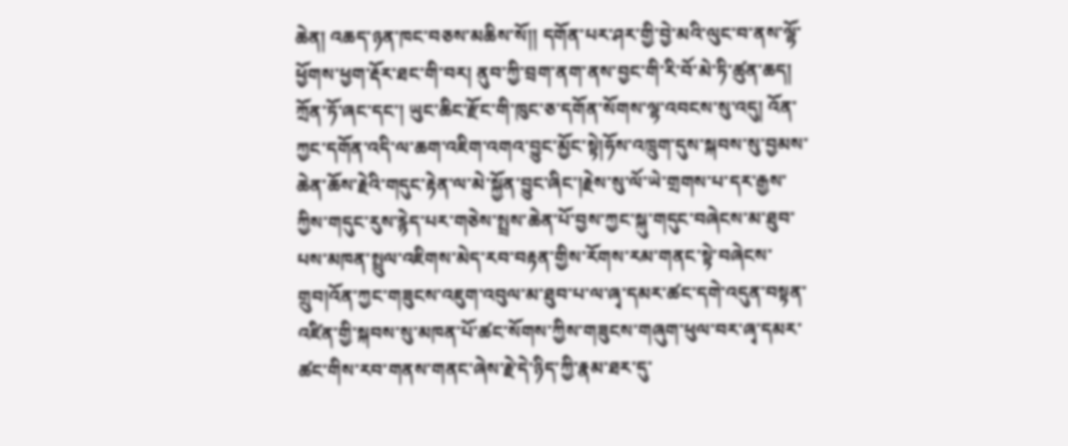ཆེན། འཆད་ཉན་ཁང་བཅས་མཆིས་སོ།། དགོན་པར་ཤར་གྱི་བྱེ་མའི་ལུང་བ་ནས་ལྷོ་ཕྱོགས་ཕྱག་རྡོར་ཐང་གི་བར། ནུབ་ཀྱི་བྲག་ནག་ནས་བྱང་གི་རི་བོ་མེ་ཏི་ཚུན་ཆད། ཀྲོན་ཏོ་ཞང་དང་། ཡུང་ཆིང་རྫོང་གི་ཁུང་ཅ་དགོན་སོགས་ལྷ་འབངས་སུ་འདུ། འོན་ཀྱང་དགོན་འདི་ལ་ཆག་འཇིག་འགའ་བྱུང་མྱོང་སྟེ།ཧོས་འཁྲུག་དུས་སྐབས་སུ་བྱམས་ཆེན་ཆོས་རྗེའི་གདུང་རྟེན་ལ་མེ་སྐྱོན་བྱུང་ཞིང་།རྗེས་སུ་ལོ་ཡེ་གྲགས་པ་དར་རྒྱས་ཀྱིས་གདུང་རུས་རྙེད་པར་གཅེས་སྤྲས་ཆེན་པོ་བྱས་ཀྱང་སྐུ་གདུང་བཞེངས་མ་ཐུབ་པས་མཁན་སྤྲུལ་འཇིགས་མེད་རབ་བརྟན་གྱིས་རོགས་རམ་གནང་སྟེ་བཞེངས་གྲུབ།འོན་ཀྱང་གཟུངས་འཇུག་འབུལ་མ་ཐུབ་པ་ལ་ཞྭ་དམར་ཚང་དགེ་འདུན་བསྟན་འཛིན་གྱི་སྐབས་སུ་མཁན་པོ་ཚང་སོགས་ཀྱིས་གཟུངས་གཞུག་ཕུལ་བར་ཞྭ་དམར་ཚང་གིས་རབ་གནས་གནང་ཞེས་རྗེ་དེ་ཉིད་ཀྱི་རྣམ་ཐར་དུ་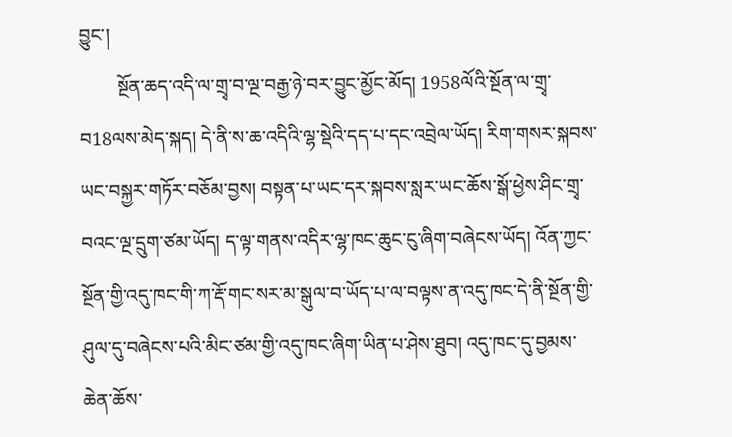བྱུང་།
        སྔོན་ཆད་འདི་ལ་གྲྭ་བ་ལྔ་བརྒྱ་ཉེ་བར་བྱུང་མྱོང་མོད། 1958ལོའི་སྔོན་ལ་གྲྭ་བ18ལས་མེད་སྐད། དེ་ནི་ས་ཆ་འདིའི་ལྷ་སྡེའི་དད་པ་དང་འབྲེལ་ཡོད། རིག་གསར་སྐབས་ཡང་བསྐྱར་གཏོར་བཅོམ་བྱས། བསྟན་པ་ཡང་དར་སྐབས་སླར་ཡང་ཆོས་སྒོ་ཕྱེས་ཤིང་གྲྭ་བའང་ལྔ་དྲུག་ཙམ་ཡོད། ད་ལྟ་གནས་འདིར་ལྷ་ཁང་ཆུང་ངུ་ཞིག་བཞེངས་ཡོད། འོན་ཀྱང་སྔོན་གྱི་འདུ་ཁང་གི་ཀ་རྡོ་གང་སར་མ་སྒུལ་བ་ཡོད་པ་ལ་བལྟས་ན་འདུ་ཁང་དེ་ནི་སྔོན་གྱི་ཤུལ་དུ་བཞེངས་པའི་མིང་ཙམ་གྱི་འདུ་ཁང་ཞིག་ཡིན་པ་ཤེས་ཐུབ། འདུ་ཁང་དུ་བྱམས་ཆེན་ཆོས་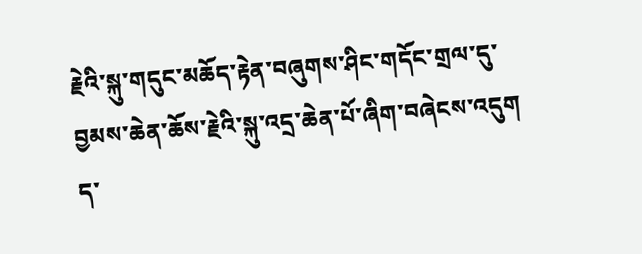རྗེའི་སྐུ་གདུང་མཆོད་རྟེན་བཞུགས་ཤིང་གདོང་གྲལ་དུ་བྱམས་ཆེན་ཆོས་རྗེའི་སྐུ་འདྲ་ཆེན་པོ་ཞིག་བཞེངས་འདུག ད་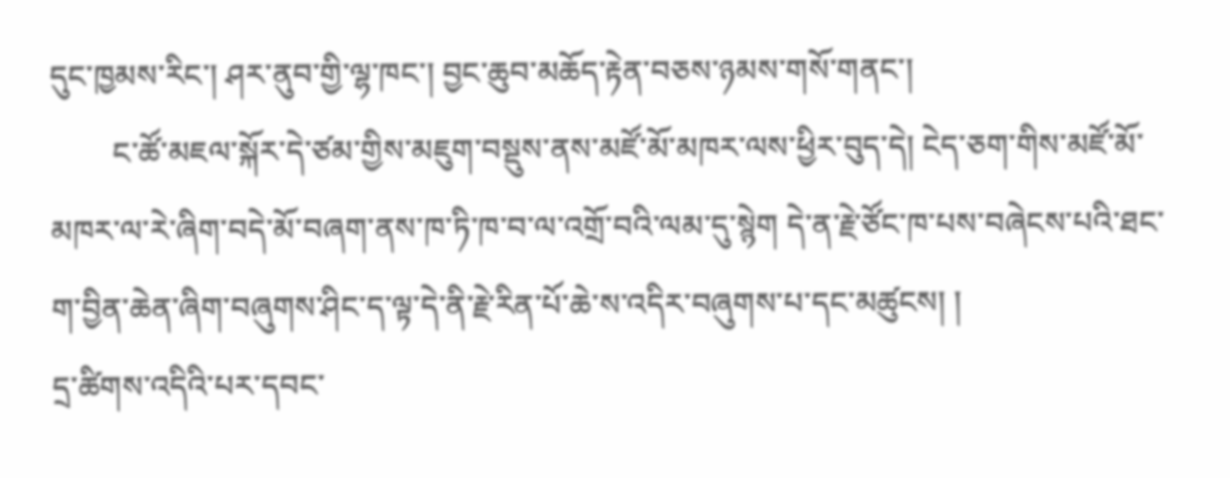དུང་ཁྱམས་རིང་། ཤར་ནུབ་གྱི་ལྷ་ཁང་། བྱང་ཆུབ་མཆོད་རྟེན་བཅས་ཉམས་གསོ་གནང་།
        ང་ཚོ་མཇལ་སྐོར་དེ་ཙམ་གྱིས་མཇུག་བསྡུས་ནས་མཛོ་མོ་མཁར་ལས་ཕྱིར་བུད་དེ། ངེད་ཅག་གིས་མཛོ་མོ་མཁར་ལ་རེ་ཞིག་བདེ་མོ་བཞག་ནས་ཁ་ཏི་ཁ་བ་ལ་འགྲོ་བའི་ལམ་དུ་སྙེག དེ་ན་རྗེ་ཙོང་ཁ་པས་བཞེངས་པའི་ཐང་ག་བྱིན་ཆེན་ཞིག་བཞུགས་ཤིང་ད་ལྟ་དེ་ནི་རྗེ་རིན་པོ་ཆེ་ས་འདིར་བཞུགས་པ་དང་མཚུངས། །
དྲ་ཚིགས་འདིའི་པར་དབང་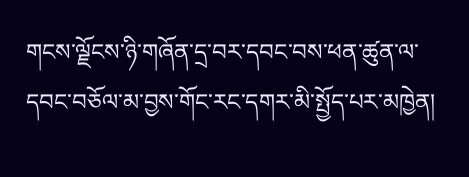གངས་ལྗོངས་ཉི་གཞོན་དྲ་བར་དབང་བས་ཕན་ཚུན་ལ་དབང་བཅོལ་མ་བྱས་གོང་རང་དགར་མི་སྤྱོད་པར་མཁྱེན།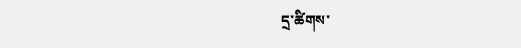དྲ་ཚིགས་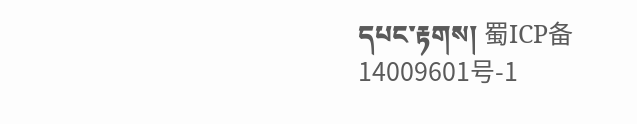དཔང་རྟགས། 蜀ICP备14009601号-1